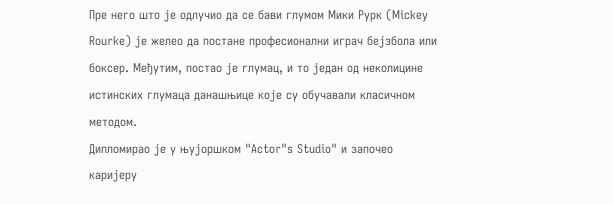Пре него што је одлучио да се бави глумом Мики Рурк (Mickey Rourke) је желео да постане професионални играч бејзбола или боксер. Међутим, постао је глумац, и то један од неколицине истинских глумаца данашњице које су обучавали класичном методом.
Дипломирао је у њујоршком "Actor"s Studio" и започео каријеру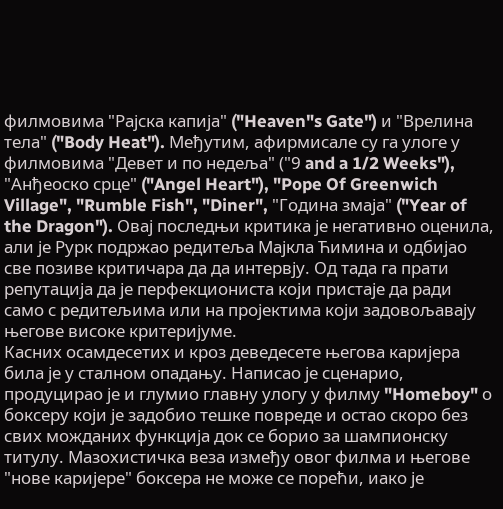филмовима "Рајска капија" ("Heaven"s Gate") и "Врелина тела" ("Body Heat"). Међутим, афирмисале су га улоге у филмовима "Девет и по недеља" ("9 and a 1/2 Weeks"), "Анђеоско срце" ("Angel Heart"), "Pope Of Greenwich Village", "Rumble Fish", "Diner", "Година змаја" ("Year of the Dragon"). Овај последњи критика је негативно оценила, али је Рурк подржао редитеља Мајкла Ћимина и одбијао све позиве критичара да да интервју. Од тада га прати репутација да је перфекциониста који пристаје да ради само с редитељима или на пројектима који задовољавају његове високе критеријуме.
Касних осамдесетих и кроз деведесете његова каријера била је у сталном опадању. Написао је сценарио, продуцирао је и глумио главну улогу у филму "Homeboy" о боксеру који је задобио тешке повреде и остао скоро без свих можданих функција док се борио за шампионску титулу. Мазохистичка веза између овог филма и његове "нове каријере" боксера не може се порећи, иако је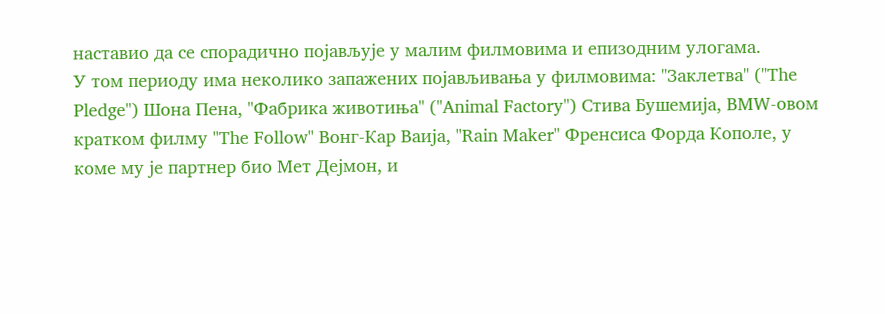наставио да се спорадично појављује у малим филмовима и епизодним улогама.
У том периоду има неколико запажених појављивања у филмовима: "Заклетва" ("The Pledge") Шона Пена, "Фабрика животиња" ("Animal Factory") Стива Бушемија, BMW-овом кратком филму "The Follow" Вонг-Кар Ваија, "Rain Maker" Френсиса Форда Кополе, у коме му је партнер био Мет Дејмон, и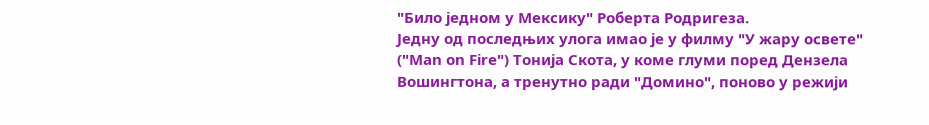"Било једном у Мексику" Роберта Родригеза.
Једну од последњих улога имао је у филму "У жару освете" ("Man on Fire") Тонија Скота, у коме глуми поред Дензела Вошингтона, а тренутно ради "Домино", поново у режији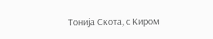Тонија Скота, с Киром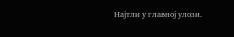Најтли у главној улози.